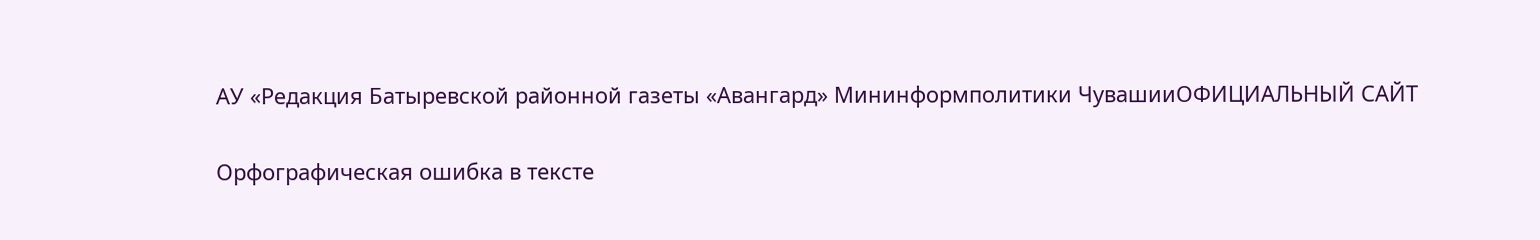АУ «Редакция Батыревской районной газеты «Авангард» Мининформполитики ЧувашииОФИЦИАЛЬНЫЙ САЙТ

Орфографическая ошибка в тексте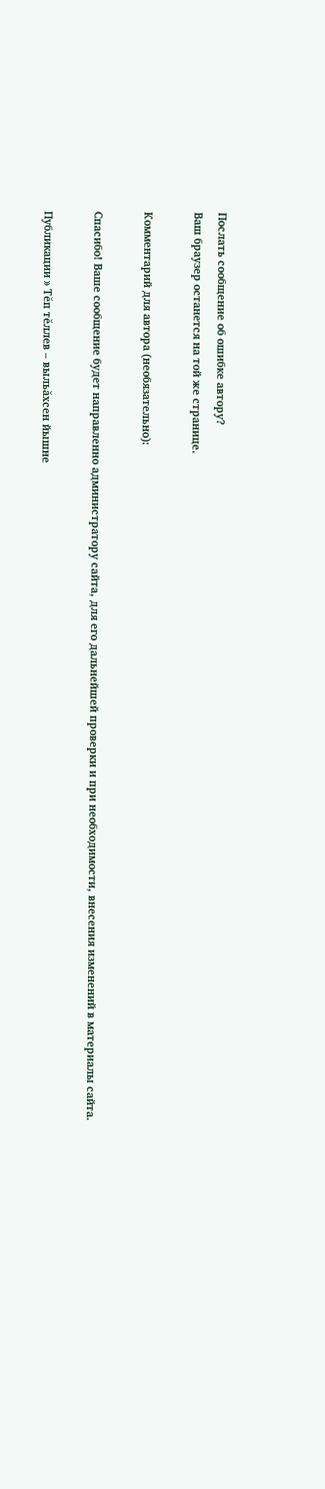Послать сообщение об ошибке автору?
Ваш браузер останется на той же странице.

Комментарий для автора (необязательно):

Спасибо! Ваше сообщение будет направленно администратору сайта, для его дальнейшей проверки и при необходимости, внесения изменений в материалы сайта.

Публикации » Тĕп тĕллев – выльăхсен йышне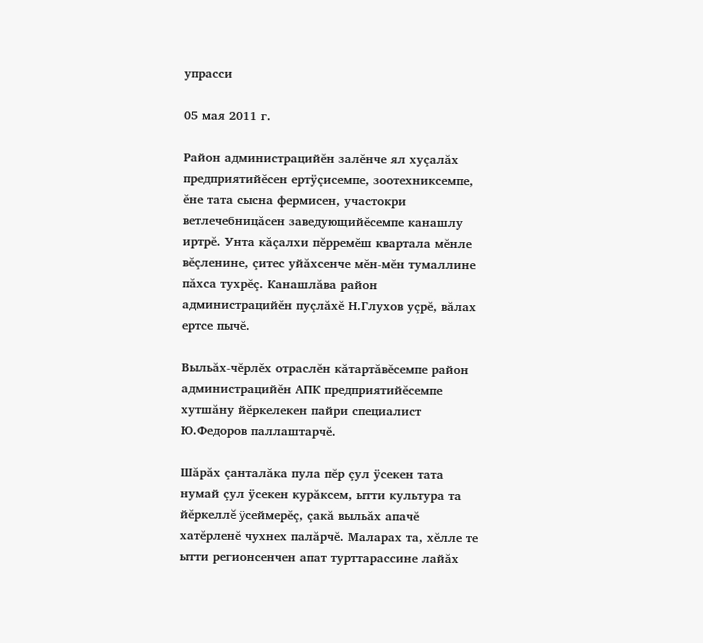упрасси

05 мая 2011 г.

Район администрацийĕн залĕнче ял хуçалăх предприятийĕсен ертÿçисемпе, зоотехниксемпе, ĕне тата сысна фермисен, участокри ветлечебницăсен заведующийĕсемпе канашлу иртрĕ. Унта кăçалхи пĕрремĕш квартала мĕнле вĕçленине, çитес уйăхсенче мĕн-мĕн тумаллине пăхса тухрĕç. Канашлăва район администрацийĕн пуçлăхĕ Н.Глухов уçрĕ, вăлах ертсе пычĕ.

Выльăх-чĕрлĕх отраслĕн кăтартăвĕсемпе район администрацийĕн АПК предприятийĕсемпе хутшăну йĕркелекен пайри специалист Ю.Федоров паллаштарчĕ.

Шăрăх çанталăка пула пĕр çул ÿсекен тата нумай çул ÿсекен курăксем, ытти культура та йĕркеллĕ ÿсеймерĕç, çакă выльăх апачĕ хатĕрленĕ чухнех палăрчĕ. Маларах та, хĕлле те ытти регионсенчен апат турттарассине лайăх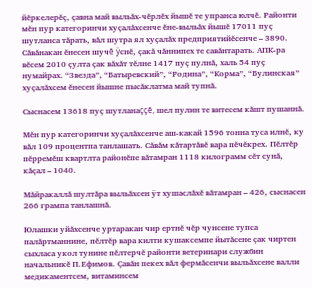йĕркелерĕç, çавна май выльăх-чĕрлĕх йышĕ те упранса юлчĕ. Районти мĕн пур категоринчи хуçалăхсенче ĕне-выльăх йышĕ 17011 пуç шутланса тăрать, вăл шутра ял хуçалăх предприятийĕсенче – 3890. Сăвăнакан ĕнесен шучĕ ÿснĕ, çакă чăннипех те савăнтарать. АПК-ра вĕсем 2010 çулта çак вăхăт тĕлне 1417 пуç пулнă, халь 54 пуç нумайрах. “Звезда”, “Батыревский”, “Родина”, “Корма”, “Булинская” хуçалăхсем ĕнесен йышне пысăклатма май тупнă.

Сыснасем 13618 пуç шутланаççĕ, шел пулин те витесем кăшт пушаннă.

Мĕн пур категоринчи хуçалăхсенче аш-какай 1596 тонна туса илнĕ, ку вăл 109 процентпа танлашать. Сăвăм кăтартăвĕ вара пĕчĕкрех. Пĕлтĕр пĕрремĕш квартлта районĕпе вăтамран 1118 килограмм сĕт сунă, кăçал – 1040.

Мăйракаллă шултăра выльăхсен ÿт хушаслăхĕ вăтамран – 426, сыснасен 266 грампа танлашнă.

Юлашки уйăхсенче уртаракан чир ертнĕ чĕр чунсене тупса палăртманнине, пĕлтĕр вара килти кушаксемпе йытăсене çак чиртен сыхласа укол тунине пĕлтерчĕ районти ветеринари службин начальникĕ П.Ефимов. Çавăн пекех вăл фермăсенчи выльăхсене валли медикаментсем, витаминсем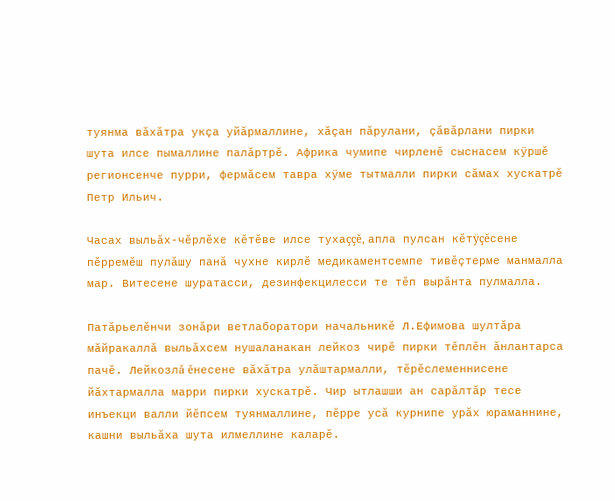туянма вăхăтра укçа уйăрмаллине, хăçан пăрулани, çăвăрлани пирки шута илсе пымаллине палăртрĕ. Африка чумипе чирленĕ сыснасем кÿршĕ регионсенче пурри, фермăсем тавра хÿме тытмалли пирки сăмах хускатрĕ Петр Ильич.

Часах выльăх-чĕрлĕхе кĕтĕве илсе тухаççĕ, апла пулсан кĕтÿçĕсене пĕрремĕш пулăшу панă чухне кирлĕ медикаментсемпе тивĕçтерме манмалла мар. Витесене шуратасси, дезинфекцилесси те тĕп вырăнта пулмалла.

Патăрьелĕнчи зонăри ветлаборатори начальникĕ Л.Ефимова шултăра мăйракаллă выльăхсем нушаланакан лейкоз чирĕ пирки тĕплĕн ăнлантарса пачĕ. Лейкозлă ĕнесене вăхăтра улăштармалли, тĕрĕслеменнисене йăхтармалла марри пирки хускатрĕ. Чир ытлашши ан сарăлтăр тесе инъекци валли йĕпсем туянмаллине, пĕрре усă курнипе урăх юраманнине, кашни выльăха шута илмеллине каларĕ.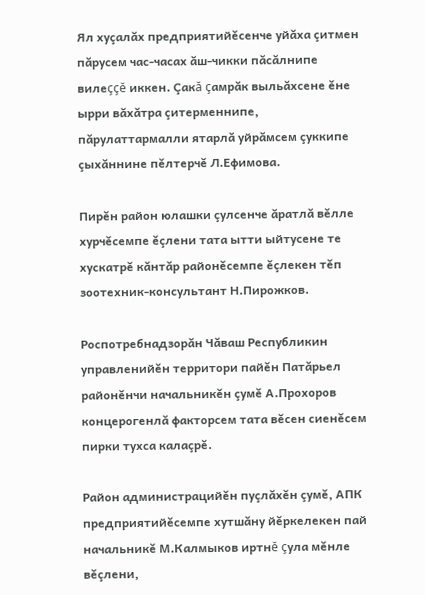Ял хуçалăх предприятийĕсенче уйăха çитмен пăрусем час-часах ăш-чикки пăсăлнипе вилеççĕ иккен. Çакă çамрăк выльăхсене ĕне ырри вăхăтра çитерменнипе, пăрулаттармалли ятарлă уйрăмсем çуккипе çыхăннине пĕлтерчĕ Л.Ефимова.

Пирĕн район юлашки çулсенче ăратлă вĕлле хурчĕсемпе ĕçлени тата ытти ыйтусене те хускатрĕ кăнтăр районĕсемпе ĕçлекен тĕп зоотехник-консультант Н.Пирожков.

Роспотребнадзорăн Чăваш Республикин управленийĕн территори пайĕн Патăрьел районĕнчи начальникĕн çумĕ А.Прохоров концерогенлă факторсем тата вĕсен сиенĕсем пирки тухса калаçрĕ.

Район администрацийĕн пуçлăхĕн çумĕ, АПК предприятийĕсемпе хутшăну йĕркелекен пай начальникĕ М.Калмыков иртнĕ çула мĕнле вĕçлени,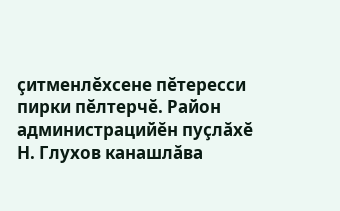çитменлĕхсене пĕтересси пирки пĕлтерчĕ. Район администрацийĕн пуçлăхĕ Н. Глухов канашлăва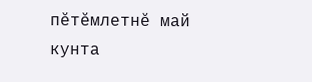пĕтĕмлетнĕ май кунта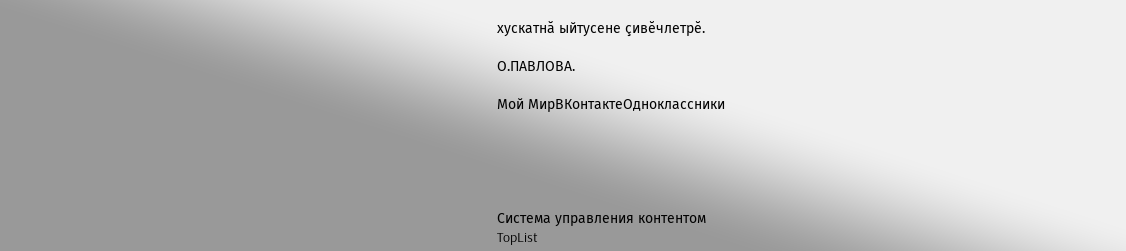хускатнă ыйтусене çивĕчлетрĕ.

О.ПАВЛОВА.

Мой МирВКонтактеОдноклассники





Система управления контентом
TopList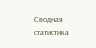Сводная статистика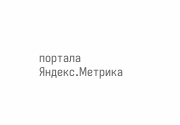портала Яндекс.Метрика